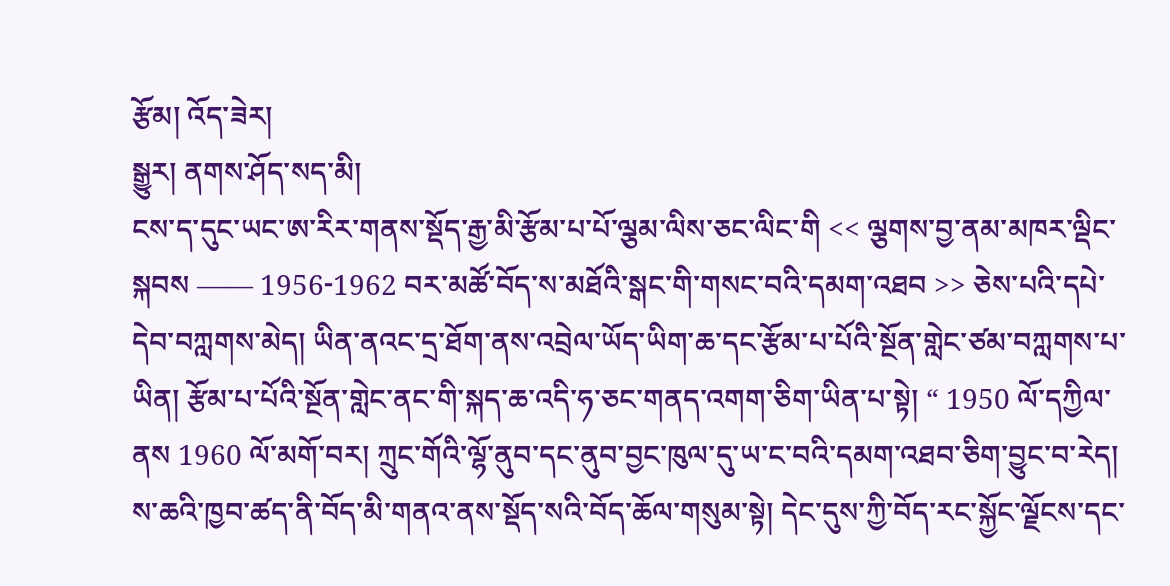རྩོམ། འོད་ཟེར།
སྒྱུར། ནགས་ཤོད་སད་མི།
ངས་ད་དུང་ཡང་ཨ་རིར་གནས་སྡོད་རྒྱ་མི་རྩོམ་པ་པོ་ལྕམ་ལིས་ཅང་ལིང་གི << ལྕགས་བྱ་ནམ་མཁར་ལྡིང་སྐབས —— 1956-1962 བར་མཚོ་བོད་ས་མཐོའི་སྒང་གི་གསང་བའི་དམག་འཐབ >> ཅེས་པའི་དཔེ་དེབ་བཀླགས་མེད། ཡིན་ནའང་དྲ་ཐོག་ནས་འབྲེལ་ཡོད་ཡིག་ཆ་དང་རྩོམ་པ་པོའི་སྔོན་གླེང་ཙམ་བཀླགས་པ་ཡིན། རྩོམ་པ་པོའི་སྔོན་གླེང་ནང་གི་སྐད་ཆ་འདི་ཧ་ཅང་གནད་འགག་ཅིག་ཡིན་པ་སྟེ། “ 1950 ལོ་དཀྱིལ་ནས 1960 ལོ་མགོ་བར། ཀྲུང་གོའི་ལྷོ་ནུབ་དང་ནུབ་བྱང་ཁུལ་དུ་ཡ་ང་བའི་དམག་འཐབ་ཅིག་བྱུང་བ་རེད། ས་ཆའི་ཁྱབ་ཚད་ནི་བོད་མི་གནའ་ནས་སྡོད་སའི་བོད་ཆོལ་གསུམ་སྟེ། དེང་དུས་ཀྱི་བོད་རང་སྐྱོང་ལྗོངས་དང་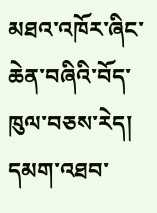མཐའ་འཁོར་ཞིང་ཆེན་བཞིའི་བོད་ཁུལ་བཅས་རེད། དམག་འཐབ་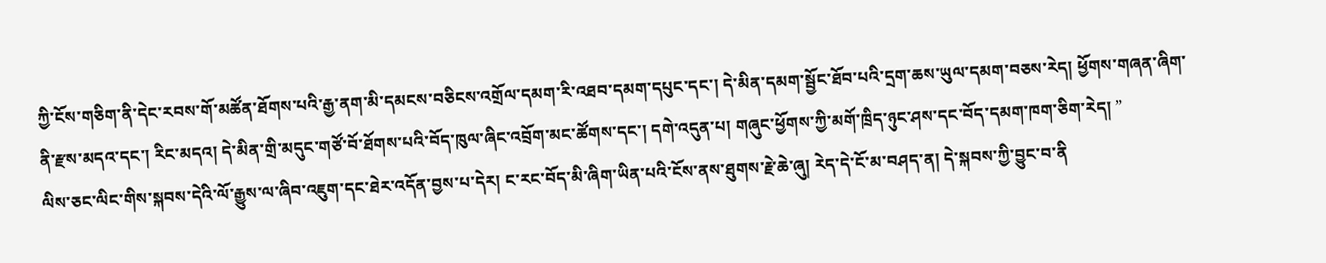ཀྱི་ངོས་གཅིག་ནི་དེང་རབས་གོ་མཚོན་ཐོགས་པའི་རྒྱ་ནག་མི་དམངས་བཅིངས་འགྲོལ་དམག་རི་འཐབ་དམག་དཔུང་དང་། དེ་མིན་དམག་སྦྱོང་ཐོབ་པའི་དྲག་ཆས་ཡུལ་དམག་བཅས་རེད། ཕྱོགས་གཞན་ཞིག་ནི་རྫས་མདའ་དང་། རིང་མདའ། དེ་མིན་གྲི་མདུང་གཙོ་བོ་ཐོགས་པའི་བོད་ཁུལ་ཞིང་འབྲོག་མང་ཚོགས་དང་། དགེ་འདུན་པ། གཞུང་ཕྱོགས་ཀྱི་མགོ་ཁྲིད་ཉུང་ཤས་དང་བོད་དམག་ཁག་ཅིག་རེད། ”
ལིས་ཅང་ལིང་གིས་སྐབས་དེའི་ལོ་རྒྱུས་ལ་ཞིབ་འཇུག་དང་ཐེར་འདོན་བྱས་པ་དེར། ང་རང་བོད་མི་ཞིག་ཡིན་པའི་ངོས་ནས་ཐུགས་རྗེ་ཆེ་ཞུ། རེད་དེ་ངོ་མ་བཤད་ན། དེ་སྐབས་ཀྱི་བྱུང་བ་ནི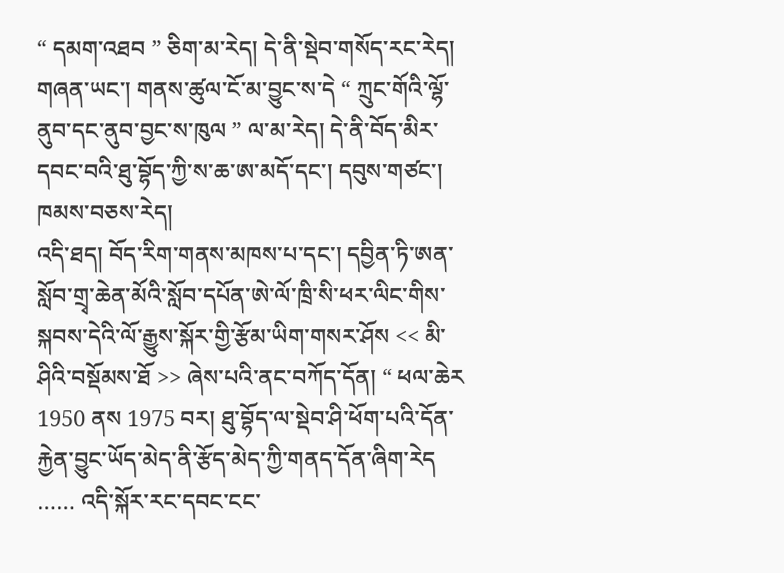“ དམག་འཐབ ” ཅིག་མ་རེད། དེ་ནི་སྡེབ་གསོད་རང་རེད། གཞན་ཡང་། གནས་ཚུལ་ངོ་མ་བྱུང་ས་དེ “ ཀྲུང་གོའི་ལྷོ་ནུབ་དང་ནུབ་བྱང་ས་ཁུལ ” ལ་མ་རེད། དེ་ནི་བོད་མིར་དབང་བའི་ཐུ་བྷོད་ཀྱི་ས་ཆ་ཨ་མདོ་དང་། དབུས་གཙང་། ཁམས་བཅས་རེད།
འདི་ཐད། བོད་རིག་གནས་མཁས་པ་དང་། དབྱིན་ཏི་ཨན་སློབ་གྲྭ་ཆེན་མོའི་སློབ་དཔོན་ཨེ་ལོ་ཁྲི་སི་ཕར་ལིང་གིས་སྐབས་དེའི་ལོ་རྒྱུས་སྐོར་གྱི་རྩོམ་ཡིག་གསར་ཤོས << མི་ཤིའི་བསྡོམས་ཐོ >> ཞེས་པའི་ནང་བཀོད་དོན། “ ཕལ་ཆེར 1950 ནས 1975 བར། ཐུ་བྷོད་ལ་སྡེབ་ཤི་ཕོག་པའི་དོན་རྐྱེན་བྱུང་ཡོད་མེད་ནི་རྩོད་མེད་ཀྱི་གནད་དོན་ཞིག་རེད …… འདི་སྐོར་རང་དབང་ངང་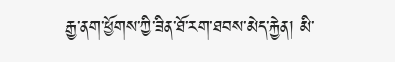རྒྱ་ནག་ཕྱོགས་ཀྱི་ཟིན་ཐོ་རག་ཐབས་མེད་རྐྱེན། མི་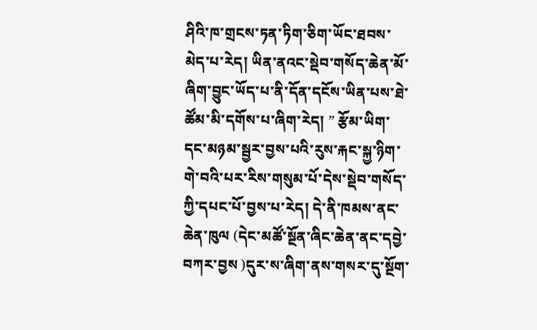ཤིའི་ཁ་གྲངས་ཏན་ཏིག་ཅིག་ཡོང་ཐབས་མེད་པ་རེད། ཡིན་ནའང་སྡེབ་གསོད་ཆེན་མོ་ཞིག་བྱུང་ཡོད་པ་ནི་དོན་དངོས་ཡིན་པས་ཐེ་ཚོམ་མི་དགོས་པ་ཞིག་རེད། ” རྩོམ་ཡིག་དང་མཉམ་སྦྱར་བྱས་པའི་རུས་རྐང་སྐྱ་ཉིག་གེ་བའི་པར་རིས་གསུམ་པོ་དེས་སྡེབ་གསོད་ཀྱི་དཔང་པོ་བྱས་པ་རེད། དེ་ནི་ཁམས་ནང་ཆེན་ཁུལ (དེང་མཚོ་སྔོན་ཞིང་ཆེན་ནང་དབྱེ་བཀར་བྱས )དུར་ས་ཞིག་ནས་གསར་དུ་སྔོག་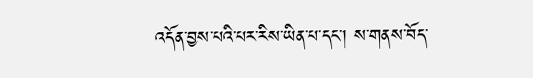འདོན་བྱས་པའི་པར་རིས་ཡིན་པ་དང་། ས་གནས་བོད་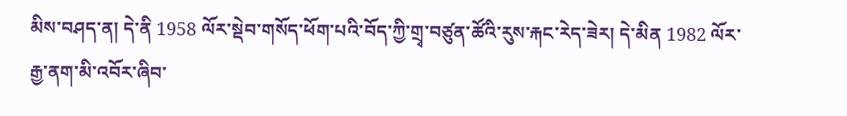མིས་བཤད་ན། དེ་ནི 1958 ལོར་སྡེབ་གསོད་ཕོག་པའི་བོད་ཀྱི་གྲྭ་བཙུན་ཚོའི་རུས་རྐང་རེད་ཟེར། དེ་མིན 1982 ལོར་རྒྱ་ནག་མི་འབོར་ཞིབ་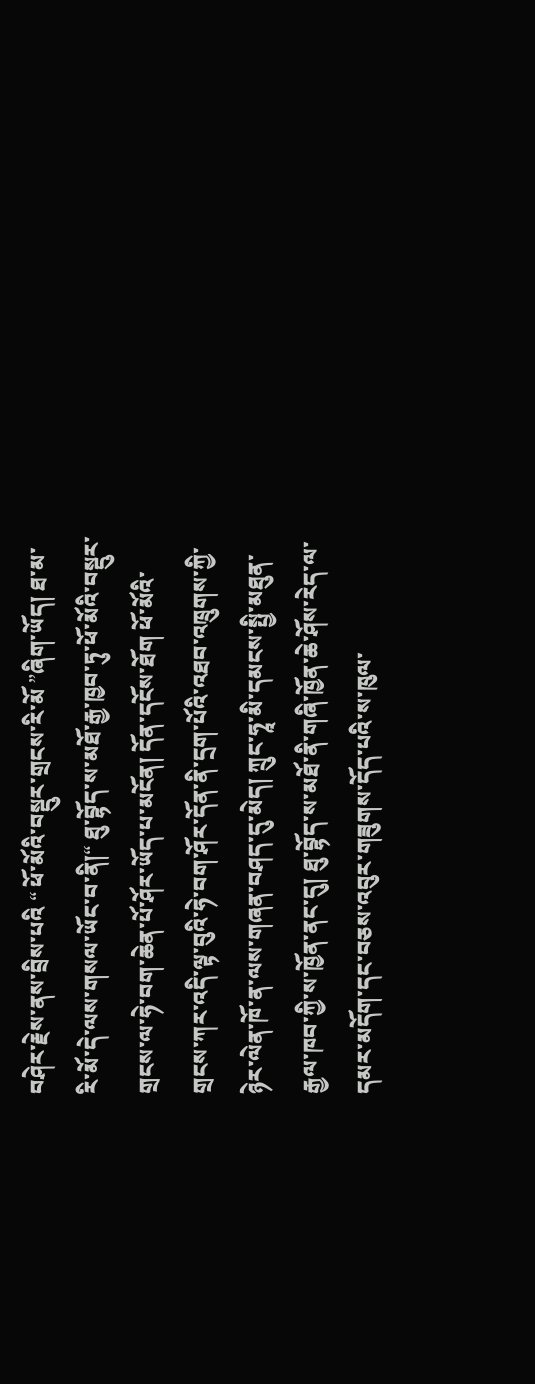བཤེར་རྗེས་ནས་བྲིས་པའི “ ཕོ་མོའི་བསྡུར་གྲངས་རི་མོ ”ཞིག་ཡོད། ཐ་མ་རི་མོ་དེ་ལས་གསལ་ཡོང་བ་ནི།“ ཐུ་བྷོད་ས་མཐོ་རྒྱ་ཁྱབ་ཏུ་ཕོ་མོའི་བསྡུར་གྲངས་ལ་ཧེ་བག་ཆེན་པོ་ཤོར་ཡོད་པ་མངོན། དོན་དངོས་ཐོག ཕོ་མོའི་གྲངས་ཀར་འདི་ལྟ་བུའི་ཧེ་བག་ཤོར་དོན་ནི་དྲག་པོའི་འཐབ་འཁྲུགས་ཀྱི་ཉེར་ལེན་ཁོ་ན་ལས་གཞན་བཤད་དུ་མེད། ཀྲུང་ཧཱ་མི་དམངས་སྤྱི་མཐུན་རྒྱལ་ཁབ་ཀྱི་ས་ཁྱོན་ནང་དུ། ཐུ་བྷོད་ས་མཐོ་ནི་གཞི་ཁྱོན་ཆེ་ཤོས་རེད་ལ་དམར་མདོག་དང་བཅས་འབུར་གཟུགས་དོད་པའི་ས་ཁུལ་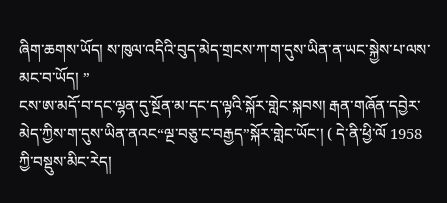ཞིག་ཆགས་ཡོད། ས་ཁུལ་འདིའི་བུད་མེད་གྲངས་ཀ་ག་དུས་ཡིན་ན་ཡང་སྐྱེས་པ་ལས་མང་བ་ཡོད། ”
ངས་ཨ་མདོ་བ་དང་ལྷན་དུ་སྔོན་མ་དང་ད་ལྟའི་སྐོར་གླེང་སྐབས། རྒན་གཞོན་དབྱེར་མེད་ཀྱིས་ག་དུས་ཡིན་ནའང“ལྔ་བཅུ་ང་བརྒྱད”སྐོར་གླེང་ཡོང་། ( དེ་ནི་ཕྱི་ལོ 1958 ཀྱི་བསྡུས་མིང་རེད།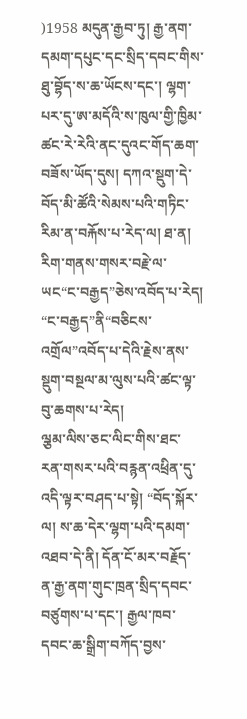)1958 མདུན་རྒྱབ་ཏུ། རྒྱ་ནག་དམག་དཔུང་དང་སྲིད་དབང་གིས་ཐུ་བྷོད་ས་ཆ་ཡོངས་དང་། ལྷག་པར་དུ་ཨ་མདོའི་ས་ཁུལ་གྱི་ཁྱིམ་ཚང་རེ་རེའི་ནང་དུའང་གོད་ཆག་བཟོས་ཡོད་དུས། དཀའ་སྡུག་དེ་བོད་མི་ཚོའི་སེམས་པའི་གཏིང་རིམ་ན་བརྐོས་པ་རེད་ལ། ཐ་ན། རིག་གནས་གསར་བརྗེ་ལ་ཡང“ང་བརྒྱད”ཅེས་འབོད་པ་རེད། “ང་བརྒྱད”ནི“བཅིངས་འགྲོལ”འབོད་པ་དེའི་རྗེས་ནས་སྡུག་བསྔལ་མ་ལུས་པའི་ཚང་ལྟ་བུ་ཆགས་པ་རེད།
ལྕམ་ལིས་ཅང་ལིང་གིས་ཐང་རན་གསར་པའི་བརྙན་འཕྲིན་དུ་འདི་ལྟར་བཤད་པ་སྟེ། “བོད་སྐོར་ལ། ས་ཆ་དེར་ལྷག་པའི་དམག་འཐབ་དེ་ནི། དོན་ངོ་མར་བརྗོད་ན་རྒྱ་ནག་གུང་ཁྲན་སྲིད་དབང་བཙུགས་པ་དང་། རྒྱལ་ཁབ་དབང་ཆ་སྒྲིག་བཀོད་བྱས་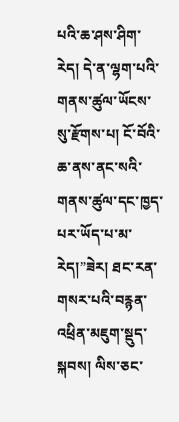པའི་ཆ་ཤས་ཤིག་རེད། དེ་ན་ལྷག་པའི་གནས་ཚུལ་ཡོངས་སུ་རྫོགས་པ། ངོ་བོའི་ཆ་ནས་ནང་སའི་གནས་ཚུལ་དང་ཁྱད་པར་ཡོད་པ་མ་རེད།”ཟེར། ཐང་རན་གསར་པའི་བརྙན་འཕྲིན་མཇུག་སྡུད་སྐབས། ལིས་ཅང་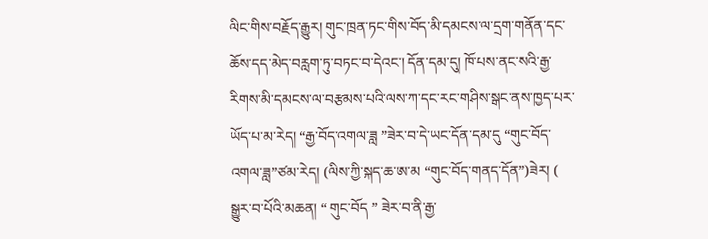ལིང་གིས་བརྗོད་རྒྱུར། གུང་ཁྲན་ཏང་གིས་བོད་མི་དམངས་ལ་དྲག་གནོན་དང་ཆོས་དད་མེད་བརླག་ཏུ་བཏང་བ་དེའང་། དོན་དམ་དུ། ཁོ་པས་ནང་སའི་རྒྱ་རིགས་མི་དམངས་ལ་བརྩམས་པའི་ལས་ཀ་དང་རང་གཤིས་སྒང་ནས་ཁྱད་པར་ཡོད་པ་མ་རེད། “རྒྱ་བོད་འགལ་ཟླ ”ཟེར་བ་དེ་ཡང་དོན་དམ་དུ “གུང་བོད་འགལ་ཟླ”ཙམ་རེད། (ལིས་ཀྱི་སྐད་ཆ་ཨ་མ “གུང་བོད་གནད་དོན”)ཟེར། ( སྒྱུར་བ་པོའི་མཆན། “ གུང་བོད ” ཟེར་བ་ནི་རྒྱ་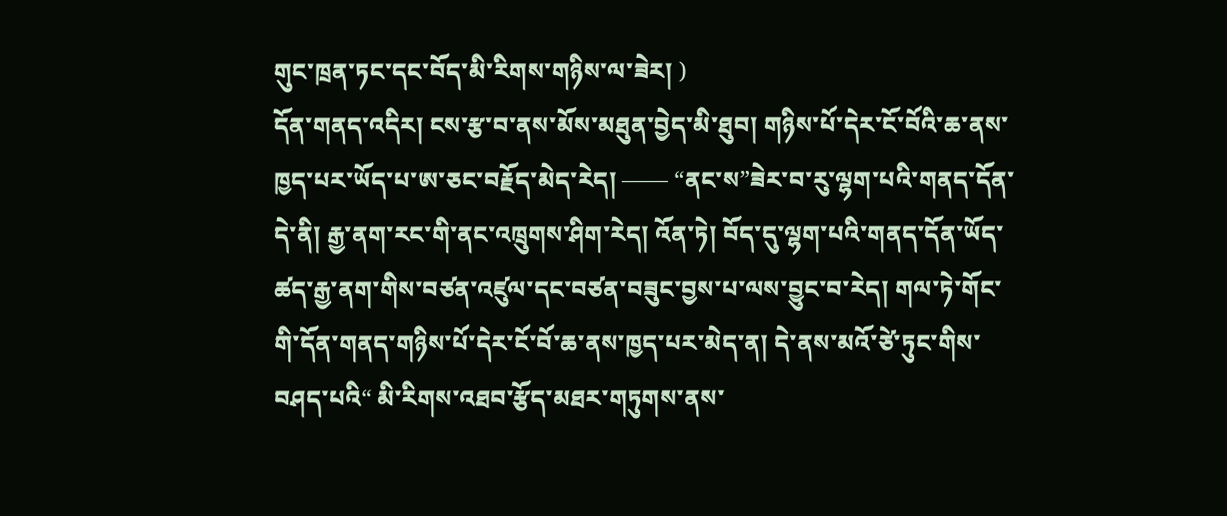གུང་ཁྲན་ཏང་དང་བོད་མི་རིགས་གཉིས་ལ་ཟེར། )
དོན་གནད་འདིར། ངས་རྩ་བ་ནས་མོས་མཐུན་བྱེད་མི་ཐུབ། གཉིས་པོ་དེར་ངོ་བོའི་ཆ་ནས་ཁྱད་པར་ཡོད་པ་ཨ་ཅང་བརྗོད་མེད་རེད། —— “ནང་ས”ཟེར་བ་རུ་ལྷག་པའི་གནད་དོན་དེ་ནི། རྒྱ་ནག་རང་གི་ནང་འཁྲུགས་ཤིག་རེད། འོན་ཏེ། བོད་དུ་ལྷག་པའི་གནད་དོན་ཡོད་ཚད་རྒྱ་ནག་གིས་བཙན་འཛུལ་དང་བཙན་བཟུང་བྱས་པ་ལས་བྱུང་བ་རེད། གལ་ཏེ་གོང་གི་དོན་གནད་གཉིས་པོ་དེར་ངོ་བོ་ཆ་ནས་ཁྱད་པར་མེད་ན། དེ་ནས་མའོ་ཙེ་ཏུང་གིས་བཤད་པའི“ མི་རིགས་འཐབ་རྩོད་མཐར་གཏུགས་ནས་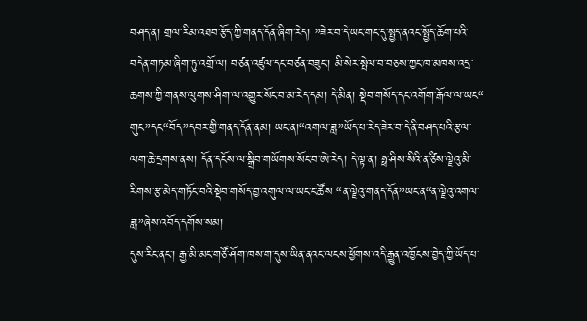བཤད་ན། གྲལ་རིམ་འཐབ་རྩོད་ཀྱི་གནད་དོན་ཞིག་རེད། ”ཟེར་བ་དེ་ཡང་གང་དུ་སྤྱད་ནའང་སྤྱོད་ཆོག་པའི་བདེན་གཏམ་ཞིག་ཏུ་འགྲོ་ལ། བཙན་འཛུལ་དང་བཙན་བཟུང་། མི་སེར་སྤེལ་བ་བཅས་ཀྱང་ཁ་མཁས་འདྲ་ཆགས་ཀྱི་གནས་ལུགས་ཤིག་ལ་འགྱུར་སོང་བ་མ་རེད་དམ། དེ་མིན། སྡེབ་གསོད་དང་འགོག་རྒོལ་ལ་ཡང“ གུང”དང“བོད”དབར་གྱི་གནད་དོན་ནམ། ཡང་ན།“འགལ་ཟླ”ཡོད་པ་རེད་ཟེར་བ་དེ་ནི་བཤད་པའི་རྩལ་ལག་ཆེ་དྲགས་ནས། དོན་དངོས་ལ་སྒྲིབ་གཡོགས་སོང་བ་ཨེ་རེད། དེ་ལྟ་ན། ཧྥ་ཤིས་སིའི་ན་ཙིས་ལྗེའུ་མི་རིགས་རྩ་མེད་གཏོང་བའི་སྡེབ་གསོད་བྱ་འགུལ་ལ་ཡང་ང་ཚོས “ན་ལྗེའུ་གནད་དོན”ཡང་ན“ན་ལྗེའུ་འགལ་ཟླ”ཞེས་འབོད་དགོས་སམ།
དུས་རིང་ནང་། རྒྱ་མི་མང་གཙོ་ཤོག་ཁས་ག་དུས་ཡིན་ནའང་ལངས་ཕྱོགས་འདི་རྒྱུན་འཁྱོངས་བྱེད་ཀྱི་ཡོད་པ་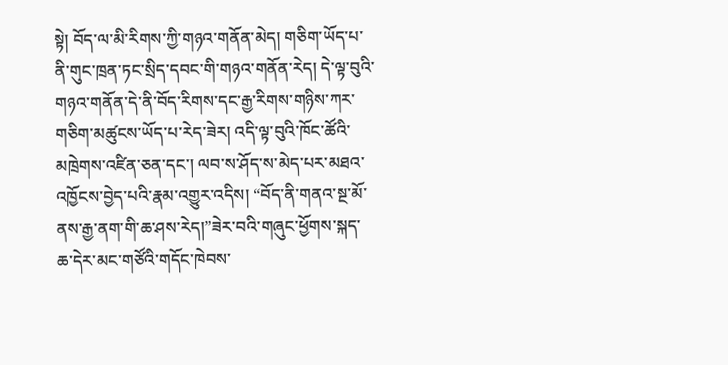སྟེ། བོད་ལ་མི་རིགས་ཀྱི་གཉའ་གནོན་མེད། གཅིག་ཡོད་པ་ནི་གུང་ཁྲན་ཏང་སྲིད་དབང་གི་གཉའ་གནོན་རེད། དེ་ལྟ་བུའི་གཉའ་གནོན་དེ་ནི་བོད་རིགས་དང་རྒྱ་རིགས་གཉིས་ཀར་གཅིག་མཚུངས་ཡོད་པ་རེད་ཟེར། འདི་ལྟ་བུའི་ཁོང་ཚོའི་མཁྲེགས་འཛིན་ཅན་དང་། ལབ་ས་ཤོད་ས་མེད་པར་མཐའ་འཁྱོངས་བྱེད་པའི་རྣམ་འགྱུར་འདིས། “བོད་ནི་གནའ་སྔ་མོ་ནས་རྒྱ་ནག་གི་ཆ་ཤས་རེད།”ཟེར་བའི་གཞུང་ཕྱོགས་སྐད་ཆ་དེར་མང་གཙོའི་གདོང་ཁེབས་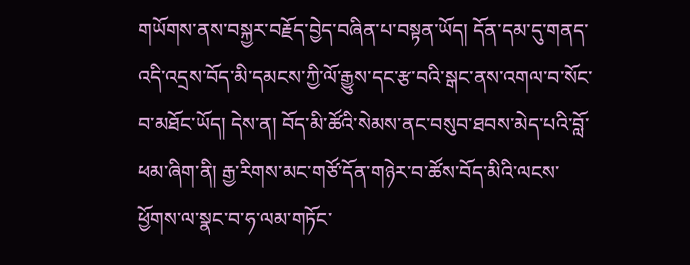གཡོགས་ནས་བསྐྱར་བརྗོད་བྱེད་བཞིན་པ་བསྟན་ཡོད། དོན་དམ་དུ་གནད་འདི་འདྲས་བོད་མི་དམངས་ཀྱི་ལོ་རྒྱུས་དང་རྩ་བའི་སྒང་ནས་འགལ་བ་སོང་བ་མཐོང་ཡོད། དེས་ན། བོད་མི་ཚོའི་སེམས་ནང་བསུབ་ཐབས་མེད་པའི་བློ་ཕམ་ཞིག་ནི། རྒྱ་རིགས་མང་གཙོ་དོན་གཉེར་བ་ཚོས་བོད་མིའི་ལངས་ཕྱོགས་ལ་སྣང་བ་ཧ་ལམ་གཏོང་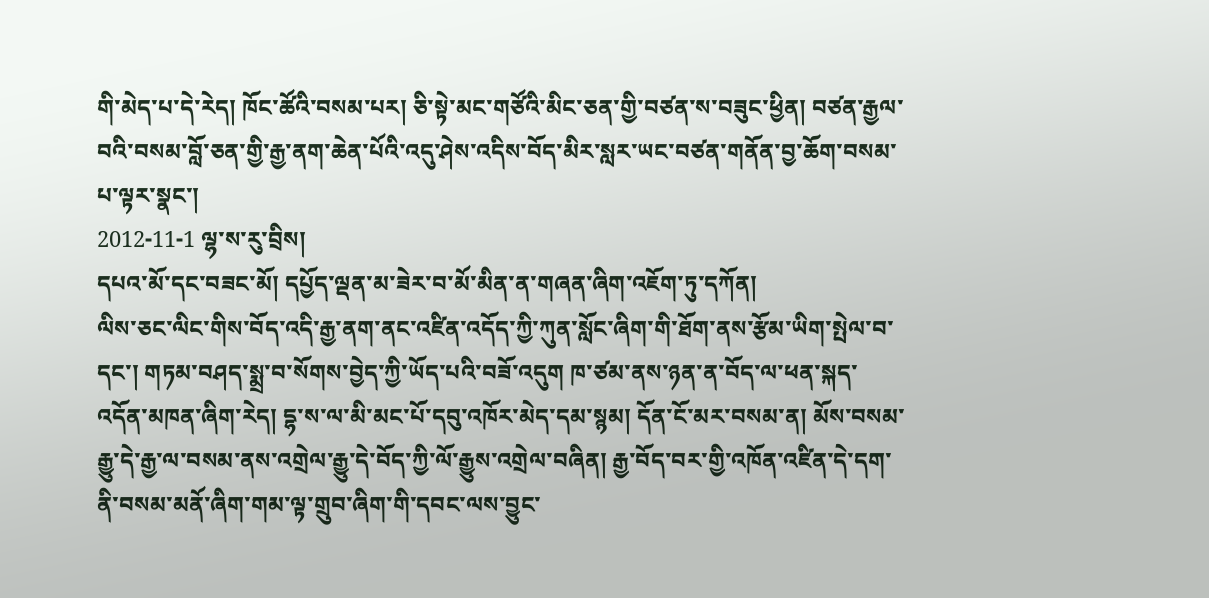གི་མེད་པ་དེ་རེད། ཁོང་ཚོའི་བསམ་པར། ཅི་སྟེ་མང་གཙོའི་མིང་ཅན་གྱི་བཙན་ས་བཟུང་ཕྱིན། བཙན་རྒྱལ་བའི་བསམ་བློ་ཅན་གྱི་རྒྱ་ནག་ཆེན་པོའི་འདུ་ཤེས་འདིས་བོད་མིར་སླར་ཡང་བཙན་གནོན་བྱ་ཆོག་བསམ་པ་ལྟར་སྣང་།
2012-11-1 ལྷ་ས་རུ་བྲིས།
དཔའ་མོ་དང་བཟང་མོ། དཔྱོད་ལྡན་མ་ཟེར་བ་མོ་མིན་ན་གཞན་ཞིག་འཇོག་ཏུ་དཀོན།
ལིས་ཅང་ལིང་གིས་བོད་འདི་རྒྱ་ནག་ནང་འཛིན་འདོད་ཀྱི་ཀུན་སློང་ཞིག་གི་ཐོག་ནས་རྩོམ་ཡིག་སྤེལ་བ་དང་། གཏམ་བཤད་སྨྲ་བ་སོགས་བྱེད་ཀྱི་ཡོད་པའི་བཟོ་འདུག ཁ་ཙམ་ནས་ཉན་ན་བོད་ལ་ཕན་སྐད་འདོན་མཁན་ཞིག་རེད། དྷ་ས་ལ་མི་མང་པོ་དབུ་འཁོར་མེད་དམ་སྙམ། དོན་ངོ་མར་བསམ་ན། མོས་བསམ་རྒྱུ་དེ་རྒྱ་ལ་བསམ་ནས་འགྲེལ་རྒྱུ་དེ་བོད་ཀྱི་ལོ་རྒྱུས་འགྲེལ་བཞིན། རྒྱ་བོད་བར་གྱི་འཁོན་འཛིན་དེ་དག་ནི་བསམ་མནོ་ཞིག་གམ་ལྟ་གྲུབ་ཞིག་གི་དབང་ལས་བྱུང་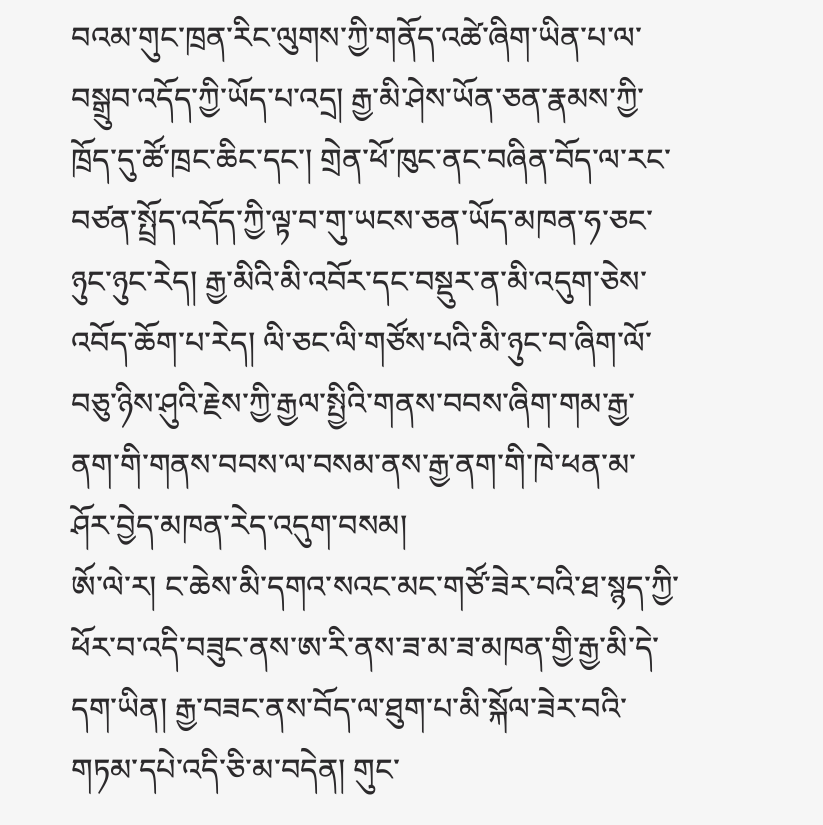བའམ་གུང་ཁྲན་རིང་ལུགས་ཀྱི་གནོད་འཚེ་ཞིག་ཡིན་པ་ལ་བསྒྲུབ་འདོད་ཀྱི་ཡོད་པ་འདྲ། རྒྱ་མི་ཤེས་ཡོན་ཅན་རྣམས་ཀྱི་ཁྲོད་དུ་ཚོ་ཁྲང་ཆིང་དང་། གྲེན་ཕོ་ཁུང་ནང་བཞིན་བོད་ལ་རང་བཙན་སྤྲོད་འདོད་ཀྱི་ལྟ་བ་གུ་ཡངས་ཅན་ཡོད་མཁན་ཧ་ཅང་ཉུང་ཉུང་རེད། རྒྱ་མིའི་མི་འབོར་དང་བསྡུར་ན་མི་འདུག་ཅེས་འབོད་ཆོག་པ་རེད། ལི་ཅང་ལི་གཙོས་པའི་མི་ཉུང་བ་ཞིག་ལོ་བཅུ་ཉིས་ཤུའི་རྗེས་ཀྱི་རྒྱལ་སྤྱིའི་གནས་བབས་ཞིག་གམ་རྒྱ་ནག་གི་གནས་བབས་ལ་བསམ་ནས་རྒྱ་ནག་གི་ཁེ་ཕན་མ་ཤོར་བྱེད་མཁན་རེད་འདུག་བསམ།
ཨོ་ལེ་ར། ང་ཆེས་མི་དགའ་སའང་མང་གཙོ་ཟེར་བའི་ཐ་སྙད་ཀྱི་ཕོར་བ་འདི་བཟུང་ནས་ཨ་རི་ནས་ཟ་མ་ཟ་མཁན་གྱི་རྒྱ་མི་དེ་དག་ཡིན། རྒྱ་བཟང་ནས་བོད་ལ་ཐུག་པ་མི་སྐོལ་ཟེར་བའི་གཏམ་དཔེ་འདི་ཅི་མ་བདེན། གུང་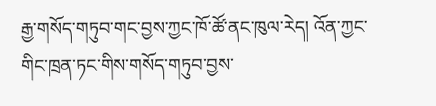རྒྱ་གསོད་གཏུབ་གང་བྱས་ཀྱང་ཁོ་ཚོ་ནང་ཁུལ་རེད། འོན་ཀྱང་གིང་ཁྲན་ཏང་གིས་གསོད་གཏུབ་བྱས་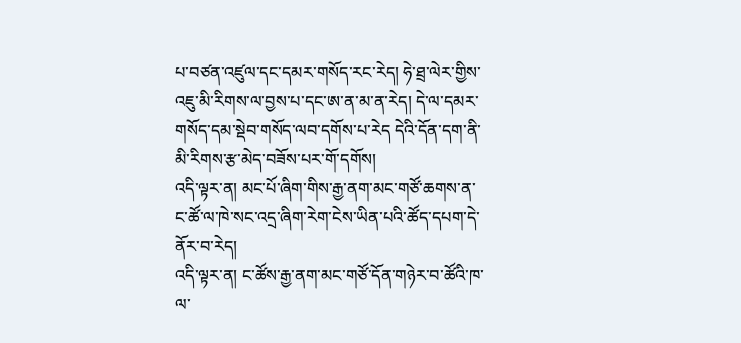པ་བཙན་འཛུལ་དང་དམར་གསོད་རང་རེད། ཧེ་ཐྲ་ལེར་གྱིས་འཇུ་མི་རིགས་ལ་བྱས་པ་དང་ཨ་ན་མ་ན་རེད། དེ་ལ་དམར་གསོད་དམ་སྡེབ་གསོད་ལབ་དགོས་པ་རེད དེའི་དོན་དག་ནི་མི་རིགས་རྩ་མེད་བཟོས་པར་གོ་དགོས།
འདི་ལྟར་ན། མང་པོ་ཞིག་གིས་རྒྱ་ནག་མང་གཙོ་ཆགས་ན་ང་ཚོ་ལ་ཁེ་སང་འདྲ་ཞིག་རེག་ངེས་ཡིན་པའི་ཚོད་དཔག་དེ་ནོར་བ་རེད།
འདི་ལྟར་ན། ང་ཚོས་རྒྱ་ནག་མང་གཙོ་དོན་གཉེར་བ་ཚོའི་ཁ་ལ་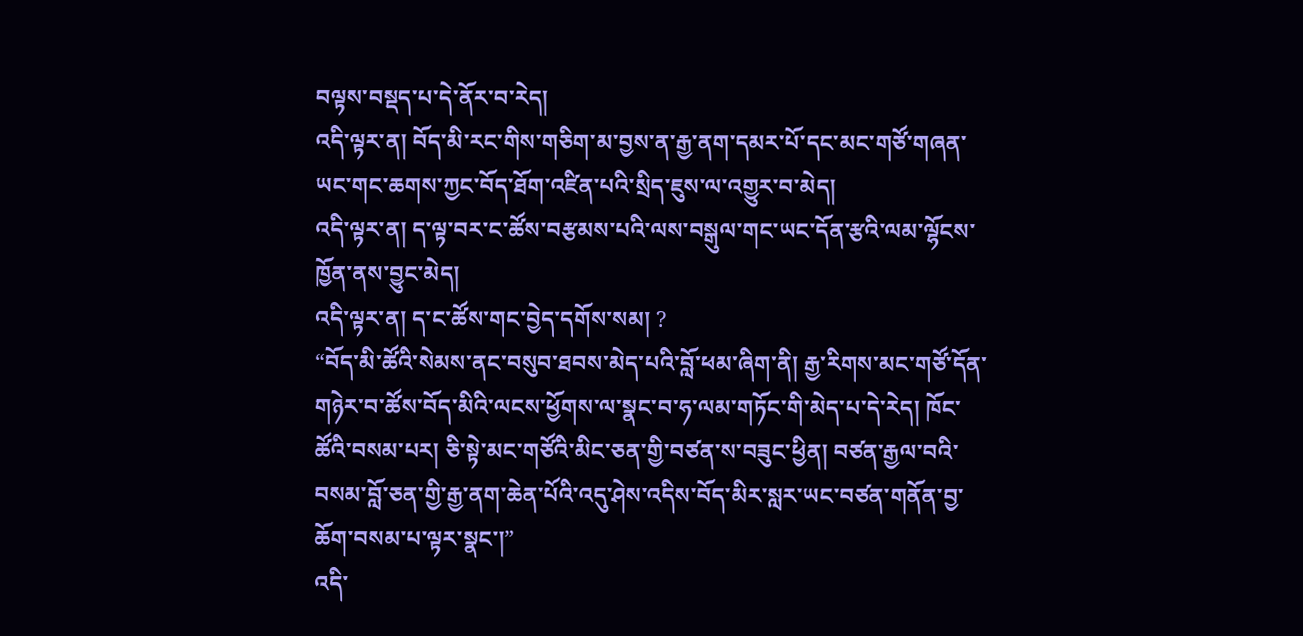བལྟས་བསྡད་པ་དེ་ནོར་བ་རེད།
འདི་ལྟར་ན། བོད་མི་རང་གིས་གཅིག་མ་བྱས་ན་རྒྱ་ནག་དམར་པོ་དང་མང་གཙོ་གཞན་ཡང་གང་ཆགས་ཀྱང་བོད་ཐོག་འཛིན་པའི་སྲིད་ཇུས་ལ་འགྱུར་བ་མེད།
འདི་ལྟར་ན། ད་ལྟ་བར་ང་ཚོས་བརྩམས་པའི་ལས་བསྒུལ་གང་ཡང་དོན་རྩའི་ལམ་ལྷོངས་ཁྱོན་ནས་བྱུང་མེད།
འདི་ལྟར་ན། ད་ང་ཚོས་གང་བྱེད་དགོས་སམ། ?
“བོད་མི་ཚོའི་སེམས་ནང་བསུབ་ཐབས་མེད་པའི་བློ་ཕམ་ཞིག་ནི། རྒྱ་རིགས་མང་གཙོ་དོན་གཉེར་བ་ཚོས་བོད་མིའི་ལངས་ཕྱོགས་ལ་སྣང་བ་ཧ་ལམ་གཏོང་གི་མེད་པ་དེ་རེད། ཁོང་ཚོའི་བསམ་པར། ཅི་སྟེ་མང་གཙོའི་མིང་ཅན་གྱི་བཙན་ས་བཟུང་ཕྱིན། བཙན་རྒྱལ་བའི་བསམ་བློ་ཅན་གྱི་རྒྱ་ནག་ཆེན་པོའི་འདུ་ཤེས་འདིས་བོད་མིར་སླར་ཡང་བཙན་གནོན་བྱ་ཆོག་བསམ་པ་ལྟར་སྣང་།”
འདི་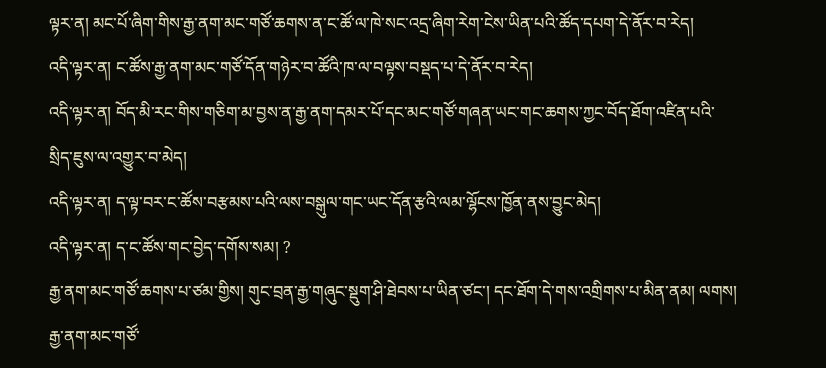ལྟར་ན། མང་པོ་ཞིག་གིས་རྒྱ་ནག་མང་གཙོ་ཆགས་ན་ང་ཚོ་ལ་ཁེ་སང་འདྲ་ཞིག་རེག་ངེས་ཡིན་པའི་ཚོད་དཔག་དེ་ནོར་བ་རེད།
འདི་ལྟར་ན། ང་ཚོས་རྒྱ་ནག་མང་གཙོ་དོན་གཉེར་བ་ཚོའི་ཁ་ལ་བལྟས་བསྡད་པ་དེ་ནོར་བ་རེད།
འདི་ལྟར་ན། བོད་མི་རང་གིས་གཅིག་མ་བྱས་ན་རྒྱ་ནག་དམར་པོ་དང་མང་གཙོ་གཞན་ཡང་གང་ཆགས་ཀྱང་བོད་ཐོག་འཛིན་པའི་སྲིད་ཇུས་ལ་འགྱུར་བ་མེད།
འདི་ལྟར་ན། ད་ལྟ་བར་ང་ཚོས་བརྩམས་པའི་ལས་བསྒུལ་གང་ཡང་དོན་རྩའི་ལམ་ལྷོངས་ཁྱོན་ནས་བྱུང་མེད།
འདི་ལྟར་ན། ད་ང་ཚོས་གང་བྱེད་དགོས་སམ། ?
རྒྱ་ནག་མང་གཙོ་ཆགས་པ་ཙམ་གྱིས། གུང་བྲན་རྒྱ་གཞུང་སྡུག་ཤི་ཐེབས་པ་ཡིན་ཙང་། དང་ཐོག་དེ་གས་འགྲིགས་པ་མིན་ནམ། ལགས།
རྒྱ་ནག་མང་གཙོ་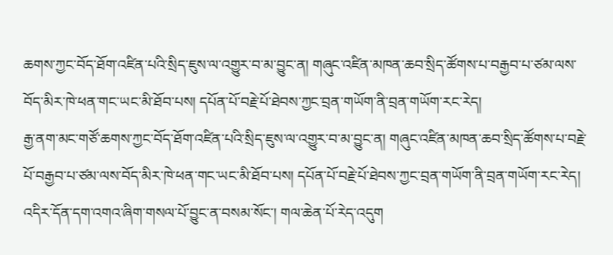ཆགས་ཀྱང་བོད་ཐོག་འཛིན་པའི་སྲིད་ཇུས་ལ་འགྱུར་བ་མ་བྱུང་ན། གཞུང་འཛིན་མཁན་ཆབ་སྲིད་ཚོགས་པ་བརྒྱབ་པ་ཙམ་ལས་བོད་མིར་ཁེ་ཕན་གང་ཡང་མི་ཐོབ་པས། དཔོན་པོ་བརྗེ་པོ་ཐེབས་ཀྱང་བྲན་གཡོག་ནི་བྲན་གཡོག་རང་རེད།
རྒྱ་ནག་མང་གཙོ་ཆགས་ཀྱང་བོད་ཐོག་འཛིན་པའི་སྲིད་ཇུས་ལ་འགྱུར་བ་མ་བྱུང་ན། གཞུང་འཛིན་མཁན་ཆབ་སྲིད་ཚོགས་པ་བརྗེ་པོ་བརྒྱབ་པ་ཙམ་ལས་བོད་མིར་ཁེ་ཕན་གང་ཡང་མི་ཐོབ་པས། དཔོན་པོ་བརྗེ་པོ་ཐེབས་ཀྱང་བྲན་གཡོག་ནི་བྲན་གཡོག་རང་རེད།
འདིར་དོན་དག་འགའ་ཞིག་གསལ་པོ་བྱུང་ན་བསམ་སོང་། གལ་ཆེན་པོ་རེད་འདུག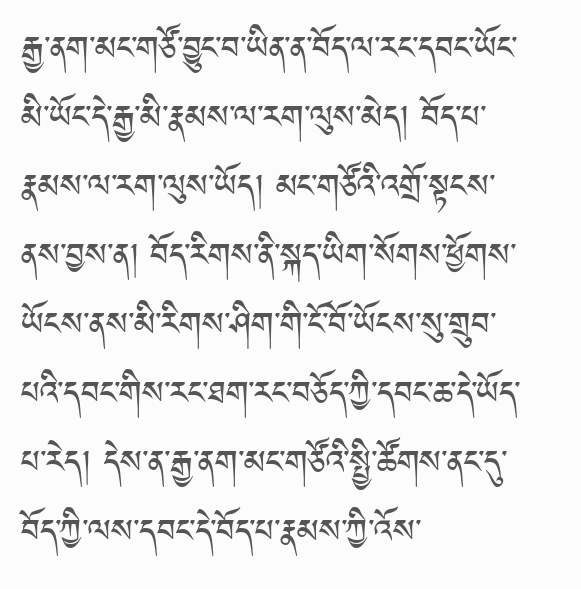རྒྱ་ནག་མང་གཙོ་བྱུང་བ་ཡིན་ན་བོད་ལ་རང་དབང་ཡོང་མི་ཡོང་དེ་རྒྱ་མི་རྣམས་ལ་རག་ལུས་མེད། བོད་པ་རྣམས་ལ་རག་ལུས་ཡོད། མང་གཙོའི་འགྲོ་སྟངས་ནས་བྱས་ན། བོད་རིགས་ནི་སྐད་ཡིག་སོགས་ཕྱོགས་ཡོངས་ནས་མི་རིགས་ཤིག་གི་ངོ་བོ་ཡོངས་སུ་གྲུབ་པའི་དབང་གིས་རང་ཐག་རང་བཅོད་ཀྱི་དབང་ཆ་དེ་ཡོད་པ་རེད། དེས་ན་རྒྱ་ནག་མང་གཙོའི་སྤྱི་ཚོགས་ནང་དུ་བོད་ཀྱི་ལས་དབང་དེ་བོད་པ་རྣམས་ཀྱི་འོས་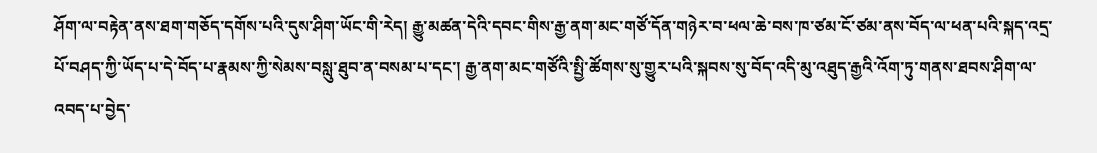ཤོག་ལ་བརྟེན་ནས་ཐག་གཅོད་དགོས་པའི་དུས་ཤིག་ཡོང་གི་རེད། རྒྱུ་མཚན་དེའི་དབང་གིས་རྒྱ་ནག་མང་གཙོ་དོན་གཉེར་བ་ཕལ་ཆེ་བས་ཁ་ཙམ་ངོ་ཙམ་ནས་བོད་ལ་ཕན་པའི་སྐད་འདྲ་པོ་བཤད་ཀྱི་ཡོད་པ་དེ་བོད་པ་རྣམས་ཀྱི་སེམས་བསླུ་ཐུབ་ན་བསམ་པ་དང་། རྒྱ་ནག་མང་གཙོའི་སྤྱི་ཚོགས་སུ་གྱུར་པའི་སྐབས་སུ་བོད་འདི་མུ་འཐུད་རྒྱའི་འོག་ཏུ་གནས་ཐབས་ཤིག་ལ་འབད་པ་བྱེད་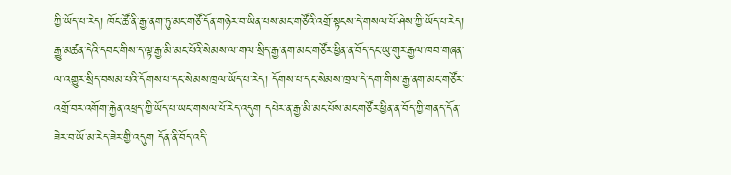ཀྱི་ཡོད་པ་རེད། ཁོང་ཚོ་ནི་རྒྱ་ནག་ཏུ་མང་གཙོ་དོན་གཉེར་བ་ཡིན་པས་མང་གཙོའི་འགྲོ་སྟངས་དེ་གསལ་པོ་ཤེས་ཀྱི་ཡོད་པ་རེད། རྒྱུ་མཚན་དེའི་དབང་གིས་ད་ལྟ་རྒྱ་མི་མང་པོའི་སེམས་ལ་གལ་སྲིད་རྒྱ་ནག་མང་གཙོར་ཕྱིན་ན་བོད་དང་ཡུ་གུར་རྒྱལ་ཁབ་གཞན་ལ་འགྱུར་སྲིད་བསམ་པའི་དོགས་པ་དང་སེམས་ཁྲལ་ཡོད་པ་རེད། དོགས་པ་དང་སེམས་ཁྲལ་དེ་དག་གིས་རྒྱ་ནག་མང་གཙོར་འགྲོ་བར་འགོག་རྐྱེན་འཕྲད་ཀྱི་ཡོད་པ་ཡང་གསལ་པོ་རེད་འདུག དཔེར་ན་རྒྱ་མི་མང་པོས་མང་གཙོར་ཕྱིན་ན་བོད་ཀྱི་གནད་དོན་ཟེར་བ་ཡོ་མ་རེད་ཟེར་གྱི་འདུག དོན་ནི་བོད་འདི་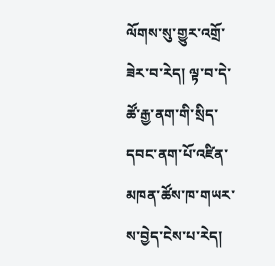ལོགས་སུ་གྱུར་འགྲོ་ཟེར་བ་རེད། ལྟ་བ་དེ་ཚོ་རྒྱ་ནག་གི་སྲིད་དབང་ནག་པོ་འཛིན་མཁན་ཚོས་ཁ་གཡར་ས་བྱེད་ངེས་པ་རེད།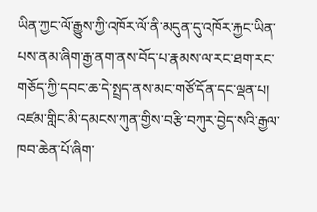ཡིན་ཀྱང་ལོ་རྒྱུས་ཀྱི་འཁོར་ལོ་ནི་མདུན་དུ་འཁོར་རྐྱང་ཡིན་པས་ནམ་ཞིག་རྒྱ་ནག་ནས་བོད་པ་རྣམས་ལ་རང་ཐག་རང་གཅོད་ཀྱི་དབང་ཆ་དེ་སྤྲད་ནས་མང་གཙོ་དོན་དང་ལྡན་པ། འཛམ་གླིང་མི་དམངས་ཀུན་གྱིས་བརྩི་བཀུར་བྱེད་སའི་རྒྱལ་ཁབ་ཆེན་པོ་ཞིག་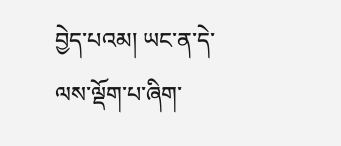བྱེད་པའམ། ཡང་ན་དེ་ལས་ལྡོག་པ་ཞིག་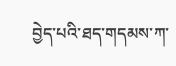བྱེད་པའི་ཐད་གདམས་ཀ་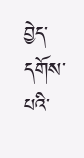བྱེད་དགོས་པའི་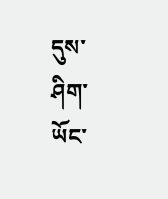དུས་ཤིག་ཡོང་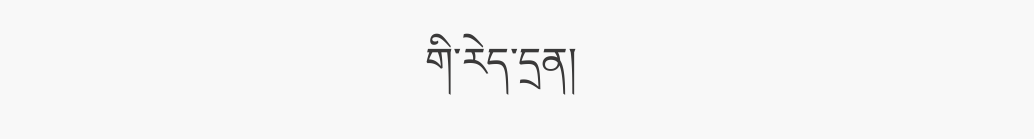གི་རེད་དྲན།